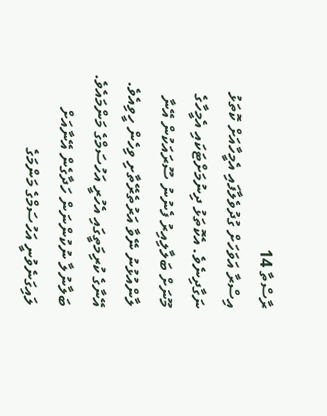ރާސްތާ 14
އިސްރާ އަވަހަށް ގުދުވެލާފައި އެމީހާއަށް ކޮތަޅު ނަގާދިނެވެ. އެކޮތަޅު ދިނުމަށްޓަކައި އެމީހާގެ މޫނަށް ބަލާލިއިރު ފެނުނު ސޫރައަކުން އޭނާ ލާންއުޅުނު ނޭވާ އަރުތެރޭތާށި ވިހެން ހީވިއެވެ.
އޭނާގެ ކުރިމަތީގައި އެހުރީ އަހުސަމްގެ މަންމައެވެ. ބަލާނުލާ ނުކުންނަން ހަދާގެން އޭނާއަށް ލައިގަނެވުނީ އަހުސަމްގެ މަންމަގެ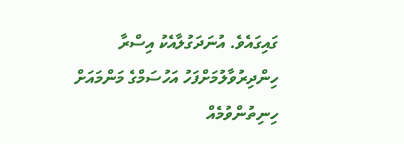ގައިގައެވެ. އުނަދަގުލާއެކު އިސްރާ ހިންދިރުވާލުމަށްފަހު އަހުސަމްގެ މަންމައަށް ހިނިތުންވުމެއް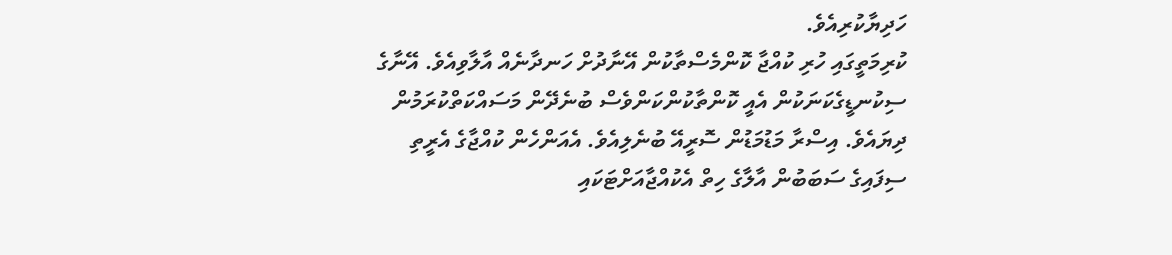ހަދިޔާކުރިއެވެ.
ކުރިމަތީގައި ހުރި ކުއްޖާ ކޮންމެސްތާކުން އޭނާދުށް ހަނދާނެއް އާލާވިއެވެ. އޭނާގެ ސިކުނޑީގެކަނަކުން އެއީ ކޮންތާކުންކަންވެސް ބުނެދޭން މަސައްކަތްކުރަމުން ދިޔައެވެ. އިސްރާ މަޑުމަޑުން ސޮރީއޭ ބުނެލިއެވެ. އެއަންހެން ކުއްޖާގެ އެރީތި ސިފައިގެ ސަބަބުން އާލާގެ ހިތް އެކުއްޖާއަށްޓަކައި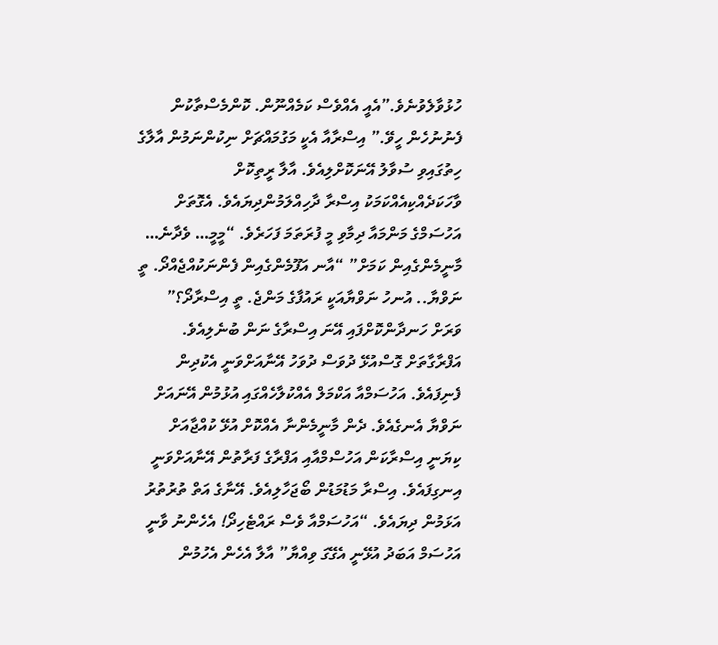ހުޅުވާލެވުނެވެ.”އެއީ އެއްވެސް ކަމެއްނޫން. ކޮންމެސްތާކުން ފެނުނުހެން ހީވޭ.” އިސްރާއާ އެކީ މަގުމައްޗަށް ނިކުންނަމުން އާލާގެ ހިތުގައިވި ސުވާލު އޭނަކޮށްލިއެވެ. އާލާ ރީތިކޮށް ވާހަކަދެއްކިއެއްކަމަކު އިސްރާ ދާހިއްލަމުންދިޔައެވެ. އެގޮތަށް އަހުސަމްގެ މަންމައާ ދިމާވި މީ ފުރަތަމަ ފަހަރެވެ. “މީމީ… ވެދާނެ… މާނީމެންގެއިން ކަމަށް” “އާނ އަފޫމެންގެއިން ފެންނަކުއްޖެއްދޯ. ތީ ނަވްޔާ.. އުނހު ނަވްޔާއަކީ ރައުފާގެ މަންޖެ. ތީ އިސްރާދޯ؟” ވަރަށް ހަނދާންކޮށްފައި އޭނަ އިސްރާގެ ނަން ބުނެލިއެވެ. އަފްރާގާތަށް ގޮސްއުޅޭ ދުވަސް ދުވަހު އޭނާއަށްވަނީ އެކުދިން ފެނިފައެވެ. އަހުސަމްއާ އަކްމަލް އެއްކުލާހެއްގައި އުޅުމުން އޭނައަށް ނަވްޔާ އެނގެއެވެ. ދެން މާނީމެންނާ އެއްކޮށް އުޅޭ ކުއްޖާއަށް ކިޔަނީ އިސްރާކަން އަހުސްމްއާއި އަފްރާގެ ފަރާތުން އޭނާއަށްވަނީ އިނގިފައެވެ. އިސްރާ މަޑުމަޑުން ބޯޖަހާލިއެވެ. އޭނާގެ އަތް ތުރުތުރު އަޅަމުން ދިޔައެވެ. “އަހުސަމްއާ ވެސް ރައްޓެހިދޯ! އެހެންނު ވާނީ އަހުސަމް އަބަދު އުޅޭނީ އެގޭގަ ވިއްޔާ” އާލާ އެހެން އެހުމުން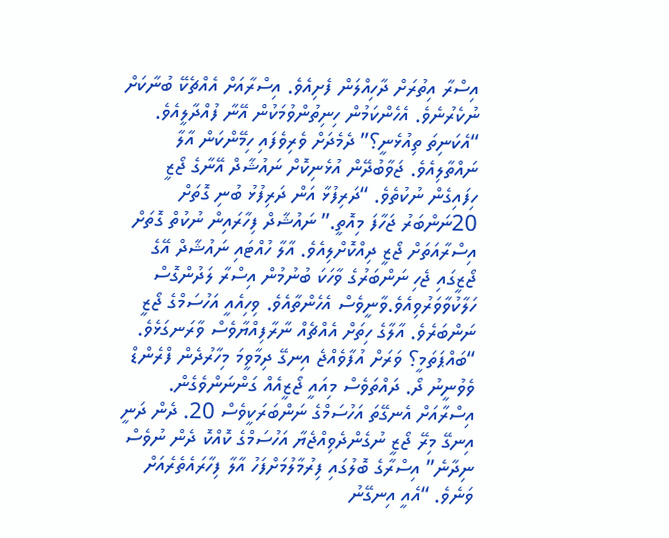އިސްރާ އިތުރަށް ދާހިއްލަން ފެށިއެވެ. އިސްރާއަށް އެއްޗެކޭ ބުނާކަށް ނުކެރުނެވެ. އެހެންކަމުން ހިނިތުންވުމަކުން އޭނާ ފުއްދާލީއެވެ. “އެކަނިތަ ތިއުޅެނީ؟” ދެމެދަށް ވެރިވެފައި ހިމޭންކަން އާލާ ނައްތާލިއެވެ. ޖަވާބުދޭން އުޅެނިކޮށް ނައުޝާދް އޭނާގެ ޖޯޒީ ހިފައިގެން ނުކުތެވެ. “ދަރިފުޅާ އަން ދަރިފުޅު ބުނި ގޮތަށް 20ނަންބަރު ޖަހާފަ މިއޮތީ.” ނައުޝާދް ފިހާރައިން ނުކުތް ގޮތަށް އިސްރާއަތަށް ޖޯޒީ ދިއްކޮށްލިއެވެ. އާލާ ހުއްޓައި ނައުޝާދް އޭގެ ޖޯޒީގައި ޖެހި ނަންބަރުގެ ވާހަކަ ބުނުމުން އިސްރާ ލަދުންގޮސް ހަލާކުވާވަރުވިއެވެ.ވާނީވެސް އެހެންތާއެވެ. ވިހިއެއީ އަހުސަމްގެ ޖޯޒީ ނަންބަރެވެ. އާލާގެ ހިތަށް އެއްޗެއް ނާރާފިއްޔާވެސް ވާރަނގަޅެވެ. “ބައްޕަތަމީ؟ ވަރަށް އުފާވެއްޖެ އިނގޭ ދިމާވީމަ މިހާރުދެން ފްރެންޑް ވެވުނީނު ދޯ. ދައްތަވެސް މިއައީ ޖޯޒީއެއް ގަންނަންވެގެން. އިސްރާއަށް އެނގޭތަ އަހުސަމްގެ ނަންބަރަކީވެސް 20. ދެން ދަނީ އިނގޭ މިރޭ ޖޯޒީ ނުގެންދެވިއްޖެޔާ އަހުސަމްގެ ކޮއްކޮ ދެން ނުވެސް ނިދާނެ” އިސްރާގެ ބޮލުގައި ފިރުމާލުމަށްފަހު އާލާ ފިހާރައެތެރެއަށް ވަނެވެ. “އެއީ އިނގޭނު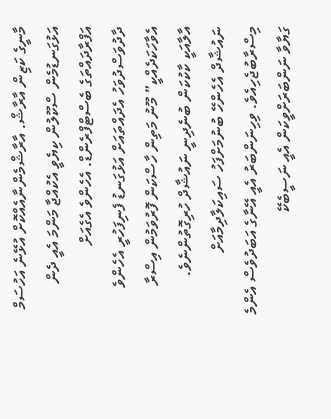މާނީގެ ކަޒިން އާރާޝް. އާރާޝްމެންނާއެއްކޮށް އުޅޭނެ އަހުސަމް އަޅުގަނޑުމެން ސްކޫލުން ކިޔެވީ އެކުއްޖާ މަންމަ އެއީ ދެން އަފްރާދައްތަގެ ބެސްޓްފްރެންޑް. އެހެންވެ އެގެއަށް ދާދުވަސްދުވަހު އެދައްތައަށް އަޅުގަނޑު ފެނިފަހުރީ އެހެންވެ އެވާހަކަދެއްކީ” މޫނު މަތިން ހާސްކަން ފޮރުވަމުން އިސްރާ އާލާއަކީ ކާކުކަން ބުނެދިނީ ނައުޝާދް ހުރިގޮތުންނެވެ. ނައުޝާދް އެހެންހޭ ބުނުމަށްފަހު ސައިކަލާދިމާއަށް މިސްރާބުޖެހިއެވެ. ވިހިނަންބަރު އެއީ އޭނާގެ އަބަދުވެސް އެންމެ ގަޔާވާ ނަންބަރަށްވީކަން އެއީ ނަސީބެކޭ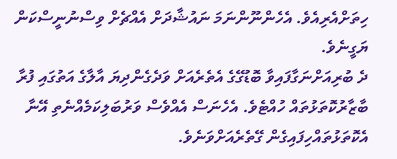ހިތަށްއެރިއެވެ. އެހެންނޫންނަމަ ނައުޝާދަށް އެއްޗެށް ވިސްނުނީސްކަން ޔަގީނެވެ.
ދެ ބުރިއަށްނަގާފައިވާ ބޮޑުގޭގެ އެތެރެއަށް ވަދެގެންދިޔަ އާލާގެ އަތުގައި ފުރާ ބާޒާރުކޮތަޅުތައް ހުއްޓެވެ. އެހެނަސް އެއްވެސް ވަރުބަލިކަމެއްނެތި އޭނާ އެކޮތަޅުތައްހިފައިގެން ގޭތެރެއަށްވަނެވެ.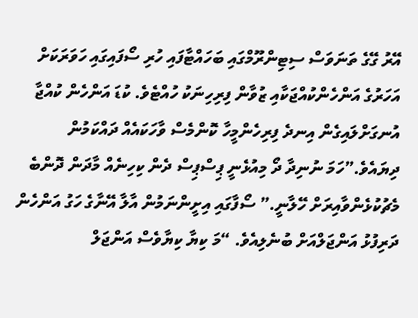އޭރު ގޭގެ ތަނަވަސް ސިޓިންރޫމްގައި ބަހައްޓާފައި ހުރި ސޯފައިގައި ހަވަރަކަށް އަހަރުގެ އަންހެންކުއްޖަކާއި ޒުވާން ފިރިހިނަކު ހުއްޓެވެ. ކުޑަ އަންހެން ކުއްޖާ އުނގަށްލައިގެން އިނދެ ފިރިހެންމީހާ ކޮންމެސް ވާހަކައެއް ދައްކަމުން ދިޔައެވެ.”ހަމަ ނުނިދާ ދޯ މިއުޅެނީ ޕިސްޕިސް ދެން ކިހިނެއް މާދަން ދޮންބެ މެޗުކުޅެންވާއިރަށް ހޭލާނީ.” ސޯފާގައި އިށީންނަމުން އާލާ އޭނާގެ ހަގު އަންހެން ދަރިފުޅު އަންޖަލްއަށް ބުނެލިއެވެ. “މަ ކިޔާ ކިޔާވެސް އަންޖަލް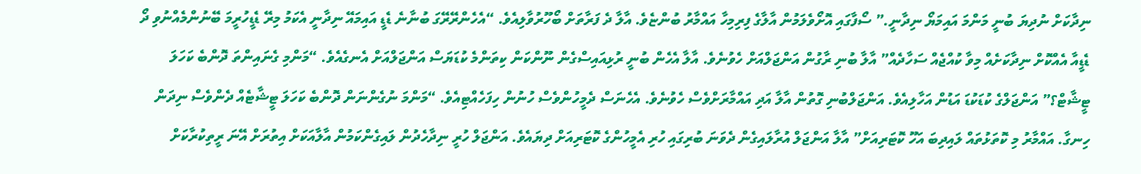ނިދާކަށް ނުދިޔަ ބުނީ މަންމަ އައިމަޔޯ ނިދާނީ.” ސޯފާގައި އޮށޯވެލަމުން އާލާގެ ފިރިމިހާ އައްމާރު ބުންޏެވެ. އާލާ ދެ ފަރާތަށް ބޯހޫރުވާލިއެވެ. “އެހެންރޭރޭގަ ބުނާނެ ޑެޑީ އައިމައޭ ނިދާނީ އެކަމު މިރޭ ޑެޑީހުރީމަ ބޭނުންމެއްނުވި ދޯ ޑެޑީއާ އެއްކޮށް ނިދާކަށެއް މިވާ ކުއްޖެއް ސަހާދެއް” އާލާ ބުނި ރާގުން އަންޖަލްއަށް ހެވުނެވެ. އާލާ އެހެން ބުނީ ރުޅިއައިސްގެން ނޫންކަން ކިތަންމެ ކުޑަޔަސް އަންޖަލްއަށް އެނގެއެވެ. “މަންމި ގެނައިންތަ ދޮންބެ ކަހަލަ ޓީޝާޓް؟” އަންޖަލްގެ ކުޑަކުޑަ އަޑުން އަހާލިއެވެ. އަންޖަލްބުނި ގޮތުން އާލާ އަދި އައްމާރަށްވެސް ހެވުނެވެ. އެހެނަސް ދެމީހުންވެސް ހުނުން ހިފަހެއްޓިއެވެ. “މަންމަ ނުގެންނަން ދޮންބެ ކަހަލަ ޓީޝާޓެއް ދެންވެސް ނިދަން ހިނގާ. އައްމާރު މި ކޮތަޅުތައް ލައިދިބަ އަހޫ ކޮޓަރިއަށް” އާލާ އަންޖަލް އުރާލައިގެން ދެވަނަ ބުރިގައި ހުރި އެމީހުންގެ ކޮޓަރިއަށް ދިޔައެވެ. އަންޖަލް ހުރީ ނިދާހެދުން ލައިގެންކަމުން އާލާއަކަށް އިތުރަށް އޭނަ ރީތިކުރާކަށް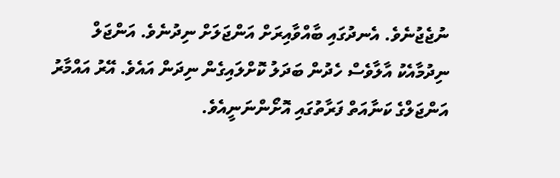ނުޖެޖުނެވެ. އެނދުގައި ބާއްވާއިރަށް އަންޖަލަށް ނިދުނެވެ. އަންޖަލް ނިދުމާއެކު އާލާވެސް ހެދުން ބަދަލު ކޮށްލައިގެން ނިދަން އައެވެ. އޭރު އައްމާރު އަންޖަލްގެ ކަނާއަތް ފަރާތުގައި އޮށޯންނަނީއެވެ.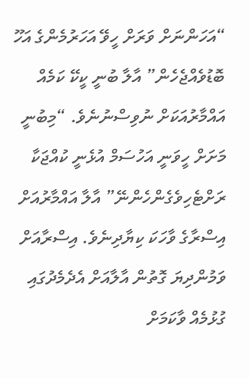“އަހަންނަށް ވަރަށް ހީވޭ އަހަރުމެންގެ އަހޫ ބޮޑުވެއްޖެހެން” އާލާ ބުނީ ކީކޭ ކަމެއް އައްމާރުއަކަށް ނުވިސްނުނެވެ. “މިބުނީ މަށަށް ހީވަނީ އަހުސަމް އުޅެނީ ކުއްޖަކާ ރަށްޓެހިވެގެންހެންނޭ” އާލާ އައްމާރުއަށް އިސްރާގެ ވާހަކަ ކިޔާދިނެވެ. އިސްރާއަށް ވަމުންދިޔަ ގޮތުން އާލާއަށް އެދެމެދުގައި ގުޅުމެއް ވާކަމަށް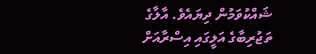ޝައްކުވަމުން ދިޔައެވެ. އާލާގެ ތަޖުރިބާގެ އަލީގައި އިސްރާއަށް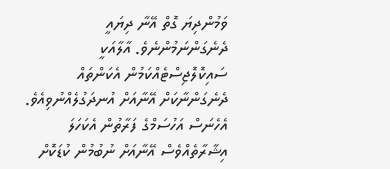ވަމުންދިޔަ ގޮތް އޭނާ ދިޔައީ ދެނެގަންނަމުންނެވެ. އާލާއަކީ ސައިކޮލޮޖިސްޓެއްކަމުން އެކަންތައް ދެނެގަންނާކަށް އޭނާއަށް އުނދަގުލެއްނުވިއެވެ. އެހެނަސް އަހުސަމްގެ ފަރާތުން އެކަހަލަ އިޝާރާތެއްވެސް އޭނާއަށް ނުބުމުން ކުޑަކޮށް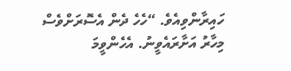ހައިރާންވިއެވެ. “ހެހެ ދެން އެސޮރަށްވެސް މިހާރު އަށާރައެވީނު. އެހެންވީމަ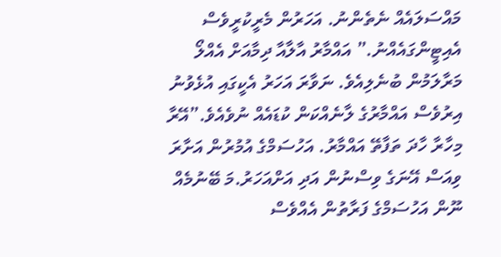މައްސަލައެއް ނެތެންނު. އަހަރުން މެރީކުރީވެސް އެއިޓީންގައެއްނު.” އައްމާރު އާލާއާ ދިމާއަށް އެއްލޯ މަރާލަމުން ބުނެލިއެވެ. ނަވާރަ އަހަރު އެކީގައި އުޅެވުނު އިރުވެސް އައްމާރުގެ ލާނެއްކަން ކުޑައެއް ނުވެއެވެ.”އޭރާ މިހާރާ ހާދަ ތަފާތޭ އައްމާރު. އަހުސަމްގެ އުމުރުން އަށާރަ ވިއަސް އޭނަގެ ވިސްނުން އަދި އަށްއަހަރު.މަ ބޭނުމެއް ނޫން އަހުސަމްގެ ފަރާތުން އެއްވެސް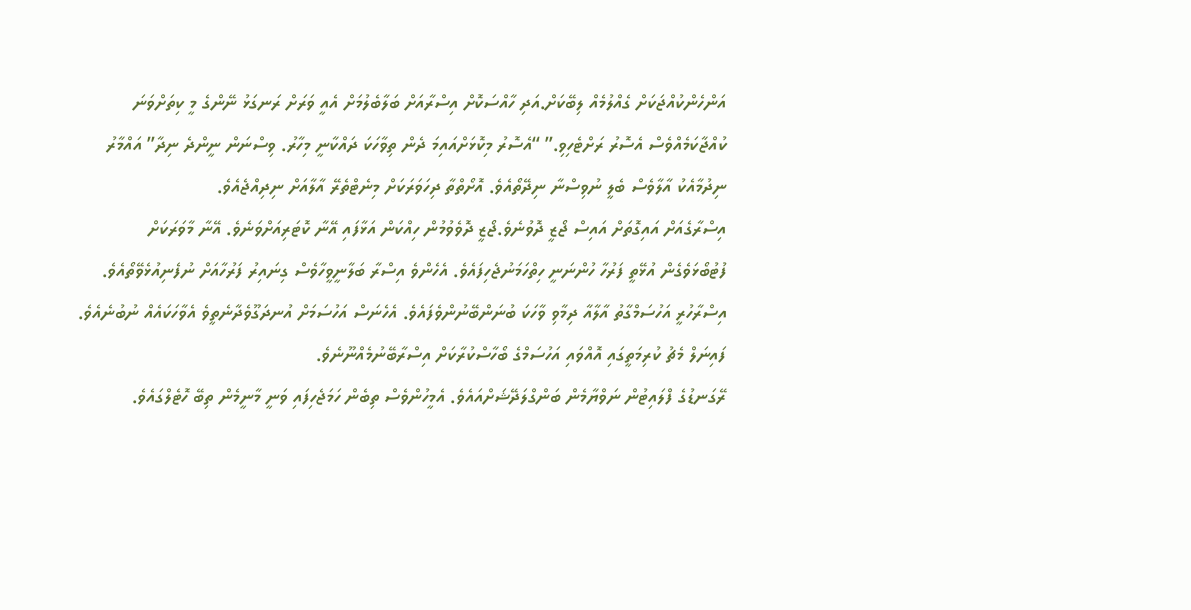އަންހެންކުއްޖަކަށް ގެއްލުމެއް ލިބޭކަށް.އަދި ހާއްސަކޮށް އިސްރާއަށް ބަލާބެލުމަށް އެއީ ވަރަށް ރަނގަޅު ނޭންގެ މީ ކިތަށްވަނަ ކުއްޖާކަމެއްވެސް އެސޮރު ރަށްޓެހިވި.” “އެސޮރު މިކޮޅަށްއައިމަ ދެން ތިވާހަކަ ދައްކާނީ މިހާރު. ވިސްނަން ނީންދެ ނިދާ” އައްމާރު ނިދުމާއެކު އާލާވެސް ބެލީ ނުވިސްނާ ނިދޭތޯއެވެ. އޮށޯތްތާ ދިހަވަރަކަށް މިނެޓްތެރޭ އާލާއަށް ނިދިއްޖެއެވެ.
އިސްރާގެއަށް އައިގޮތަށް އައިސް ޖޯޒީ ދޮވުނެވެ.ޖޯޒީ ދޮވެވުމުން ހިއްކަން އަޅާފައި އޭނާ ކޮޓަރިއަށްވަނެވެ. އޭނާ މާވަރަކަށް ފުޓުބޯޅަވެގެން އުޅޭތީ ފަރުހާ ހުންނަނީ ހިތްހަމަނުޖެހިފައެވެ. އެހެންވެ އިސްރާ ބަލާނީވީހާވެސް ގިނައިރު ފަރުހާއަށް ނުފެނިއުޅެވޭތޯއެވެ. އިސްރާހުރީ އަހުސަމްގާތު އާލާއާ ދިމާވި ވާހަކަ ބުނަންބޭނުންވެފައެވެ. އެހެނަސް އަހުސަމަށް އުނދަގޫވެދާނެތީވެ އެވާހަކައެއް ނުބުނެއެވެ. ފައިނަލް މެޗު ކުރިމަތީގައި އޮއްވައި އަހުސަމްގެ ބޯހާސްކުރާކަށް އިސްރާބޭނުމެއްނޫނެވެ.
ރޭގަނޑުގެ ފްލައިޓުން ނަވްޔާމެން ބަންގްލަދޭޝަށްއައެވެ. އެމީހުންވެސް ތިބެން ހަމަޖެހިފައި ވަނީ މާނީމެން ތިބޭ ހޮޓެލްގައެވެ.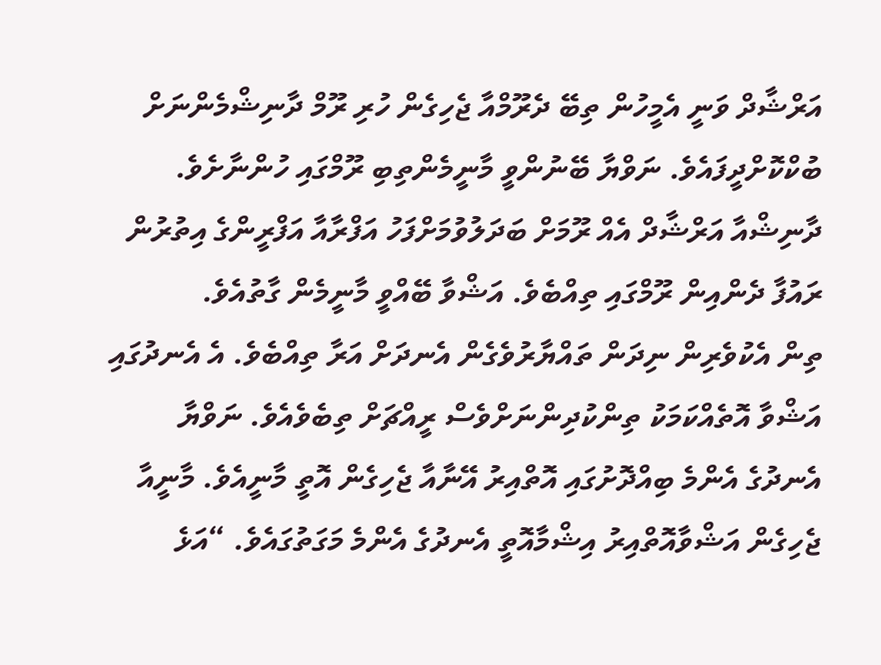އަރްޝާދް ވަނީ އެމީހުން ތިބޭ ދެރޫމްއާ ޖެހިގެން ހުރި ރޫމް ދާނިޝްމެންނަށް ބުކްކޮށްދީފައެވެ. ނަވްޔާ ބޭނުންވީ މާނީމެންތިބި ރޫމްގައި ހުންނާށެވެ. ދާނިޝްއާ އަރްޝާދް އެއް ރޫމަށް ބަދަލުވުމަށްފަހު އަފްރާއާ އަފްރީންގެ އިތުރުން ރައުފާ ދެންއިން ރޫމްގައި ތިއްބެވެ. އަޝްވާ ބޭއްވީ މާނީމެން ގާތުއެވެ.
ތިން އެކުވެރިން ނިދަން ތައްޔާރުވެގެން އެނދަށް އަރާ ތިއްބެވެ. އެ އެނދުގައި އަޝްވާ އޮތެއްކަމަކު ތިންކުދިންނަށްވެސް ރީއްޗަށް ތިބެވެއެވެ. ނަވްޔާ އެނދުގެ އެންމެ ބިއްދޮށުގައި އޮތްއިރު އޭނާއާ ޖެހިގެން އޮތީ މާނީއެވެ. މާނީއާ ޖެހިގެން އަޝްވާއޮތްއިރު އިޝްމާއޮތީ އެނދުގެ އެންމެ މަގަތުގައެވެ. “އަޅެ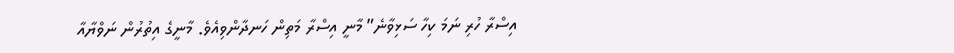އިސްރާ ހުރި ނަމަ ކިހާ ސަޅިވާނެ” މާނީ އިސްރާ މަތިން ހަނދާންވިއެވެ. މާނީގެ އިތުރުން ނަވްޔާއާ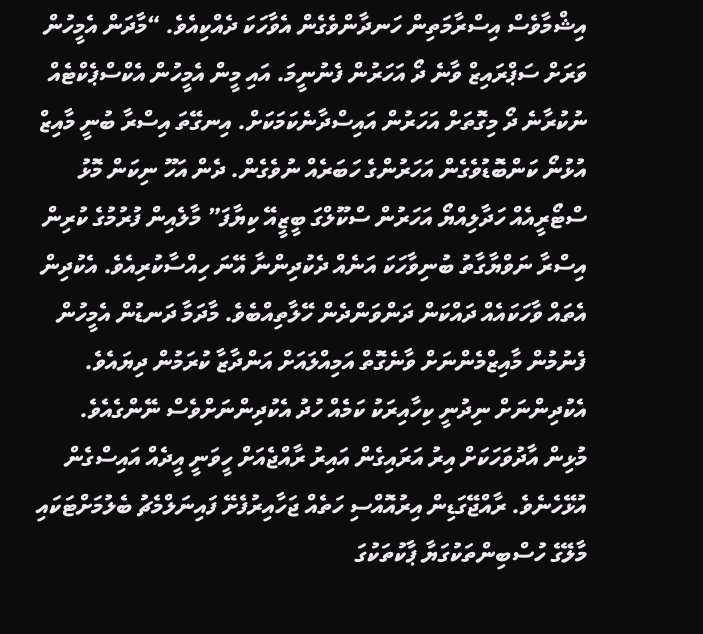އިޝްމާވެސް އިސްރާމަތިން ހަނދާންވެގެން އެވާހަކަ ދެއްކިއެވެ. “މާދަން އެމީހުން ވަރަށް ސަޕްރައިޒް ވާނެ ދޯ އަހަރުން ފެނުނީމަ. އައި މީން އެމީހުން އެކްސްޕެކްޓެއް ނުކުރާނެ ދޯ މިގޮތަށް އަހަރުން އައިސްދާނެކަމަކަށް. އިނގޭތަ އިސްރާ ބުނީ މާއިޒް އުޅުނޯ ކަންބޮޑުވެގެން އަހަރުންގެ ހަބަރެއް ނުވެގެން. ދެން އަހޫ ނިކަން މޮޅު ސްޓޯރީއެއް ހަދާލިއްޔޯ އަހަރުން ސްކޫލްގަ ބީޒީއޭ ކިޔާފަ” މާލެއިން ފުރުމުގެ ކުރިން އިސްރާ ނަވްޔާގާތު ބުނިވާހަކަ އަނެއް ދެކުދިންނާ އޭނަ ހިއްސާކުރިއެވެ. އެކުދިން އެތައް ވާހަކައެއް ދައްކަން ދަންވަންދެން ހޭލާތިއްބެވެ. މާދަމާ ދަނޑުން އެމީހުން ފެނުމުން މާއިޒްމެންނަށް ވާނެގޮތް އަމިއްލައަށް އަންދާޒާ ކުރަމުން ދިޔައެވެ. އެކުދިންނަށް ނިދުނީ ކިހާއިރަކު ކަމެއް ހުދު އެކުދިންނަށްވެސް ނޭންގެއެވެ.
މުޅިން އާދުވަހަކަށް އިރު އަރައިގެން އައިރު ރާއްޖެއަށް ހީވަނީ އީދެއް އައިސްގެން އުޅޭހެނެވެ. ރާއްޖޭގަޑިން އިރުއޮއްސި ހަތެއް ޖަހާއިރުފެށޭ ފައިނަލްމެޗު ބެލުމަށްޓަކައި މާލޭގެ ހުސްބިންތަކުގަޔާ ޕާކުތަކުގަ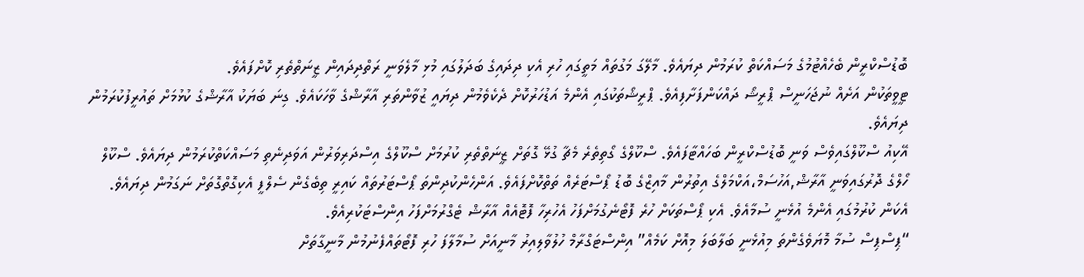ބޮޑުސްކްރީން ބެހެއްޓުމުގެ މަސައްކަތް ކުރަމުން ދިޔައެވެ. މާލޭގަ މަގުތައް މަތީގައި ހުރި އެކި ދިދައިގެ ބަދަލުގައި މުޅި މާލެވަނީ ރަތްދިދައިން ޒީނަތްތެރި ކޮށްފައެވެ.
ޓީވީތަކުން އަށެއް ނުޖަހަނީސް ޕްރީޝޯ ދައްކަންފަށާފިއެވެ. ޕްރީޝޯތަކުގައި އެންމެ އަޑުހަރުކޮށް ދެކެވެމުން ދިޔައީ ޒުވާންތަރި އާރާޝްގެ ވާހަކައެވެ. ގިނަ ބަޔަކު އާރާޝްގެ ކުޅުމަށް ތައުރީފުކުރަމުން ދިޔައެވެ.
އޭކިއު ސްކޫލްގައިވެސް ވަނީ ބޮޑުސްކްރީން ބަހައްޓާފައެވެ. ސްކޫލްގެ ގޯތިތެރެ މެޗާ ގުޅޭ ގޮތަށް ޒީނަތްތެރި ކުރުމަށް ސްކޫލްގެ އިސްދަރިވަރުން އަވަދިނެތި މަސައްކަތްކުރަމުން ދިޔައެވެ. ސްކޫލް ހޯލްގެ ދޮރުގައިވަނީ އާރާޝް,އަހުސަމް،އަކްމަލްގެ އިތުރުން މާއިޒްގެ ބޮޑު ޕޯސްޓަރެއް ތަތްކޮށްފައެވެ. އަންހެންކުދިންތަ ޕޯސްޓަރުތައް ކައިރީ ތިބެގެން ސެލްފީ އެކިގޮތްގޮތަށް ނަގަމުން ދިޔައެވެ. އެކަން ކުރުމުގައި އެންމެ އުޅެނީ ސުމާއެވެ. އެކި ޕޯސްތަކަށް ހުރެ ފޮޓޯނެގުމަށްފަހު އެހުރިހާ ފޮޓޮއެއް އާރާޝް ޓެގްރުމަށްފަހު އިންސްޓަކުރިއެވެ.
“ޕިސްޕިސް ސުމާ މޮޔަވެގެންތަ މިއުޅެނީ ބަލާބަލަ މިއޮށް ކަމެއް” އިންސްޓަގްރާމް ހުލުވާލިއިރު މާނީއަށް ސުމާލާފަ ހުރި ފޮޓޯތައްފެނުމުން މާނީގާތަށް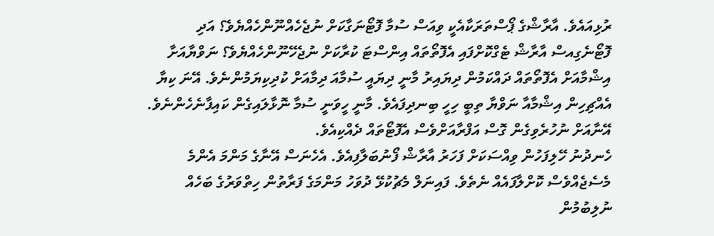ރުޅިއައެވެ. އާރާޝްގެ ޕޯސްތަރަކާއެކީ ވިއަސް ސުމާ ފޮޓޯނަގާކަށް ނުޖެހެއްނޫންހެއްޔެވެ؟ އަދި ފޮޓޯނެގިއސް އާރާޝް ޓެގްކޮށްފައި އެފޮތޯތައް އިންސްޓަ ކުރާކަށް ނުޖެހޭނޫންހެއްޔެވެ؟ ނަވްޔާއަށާ އިޝްމާއަށް އެފޮތޯތައް ދައްކަމުން ދިޔައިރު މާނީ ދިޔައީ ސުމާއަ ދިމާއަށް ކުދިކިޔަމުންނެވެ. އޭނަ ކިޔާ އެއްޗިހިން އިޝްމާއާ ނަވްޔާ ތިބީ ހިހީ ބިނދިފައެވެ. މާނީ ހީވަނީ ސުމާ ނޮޅާލައިގެން ކައިފާނެހެންނެވެ. އޭނާއަށް ނުހުރެވިގެން ގޮސް އަފްރާއަށްވެސް އެފޮޓޯތައް ދެއްކިއެވެ.
ހެނދުނު ހޭލިފަހުން ވިއްސަކަށް ފަހަރު އާރާޝް ފޯނުބަލާފިއެވެ. އެހެނަސް އޭނާގެ މަންމަ އެންމެ މެސެޖެއްވެސް ކޮށްލާފައެއް ނެތެވެ. ފައިނަލް މެޗުކުޅޭ ދުވަހު މަންމަގެ ފަރާތުން ހިތްވަރުގެ ބަހެއް ނުލިބުމުން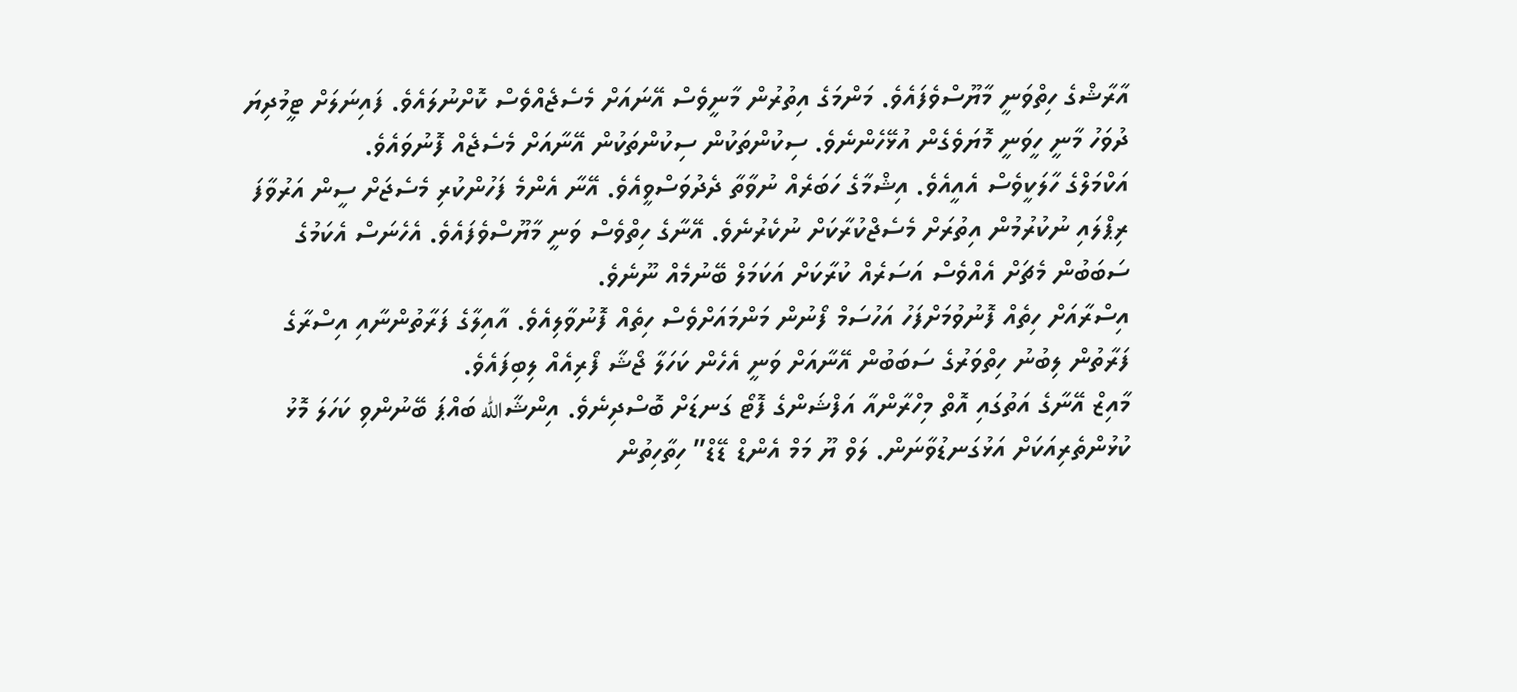އާރާޝްގެ ހިތްވަނީ މާޔޫސްވެފައެވެ. މަންމަގެ އިތުރުން މާނީވެސް އޭނައަށް މެސެޖެއްވެސް ކޮށްނުލައެވެ. ފައިނަލަށް ޓީމުދިޔަ ދުވަހު މާނީ ހީވަނީ މޮޔަވެގެން އުޅޭހެންނެވެ. ސިކުންތަކުން ސިކުންތަކުން އޭނާއަށް މެސެޖެއް ފޮނުވައެވެ.
އަކްމަލްގެ ހާލަކީވެސް އެއީއެވެ. އިޝްމާގެ ހަބަރެއް ނުވާތާ ދެދުވަސްވީއެވެ. އޭނާ އެންމެ ފަހުންކުރި މެސެޖަށް ސީން އަރުވާފަ ރިޕްލައި ނުކުރުމުން އިތުރަށް މެސެޖްކުރާކަށް ނުކެރުނެވެ. އޭނާގެ ހިތްވެސް ވަނީ މާޔޫސްވެފައެވެ. އެހެނަސް އެކަމުގެ ސަބަބުން މެޗަށް އެއްވެސް އަސަރެއް ކުރާކަށް އަކަމަލް ބޭނުމެއް ނޫނެވެ.
އިސްރާއަށް ހިތެއް ފޮނުވުމަށްފަހު އަހުސަމް ފޯނުން މަންމައަށްވެސް ހިތެއް ފޮނުވާލިއެވެ. އާއިލާގެ ފަރާތުންނާއި އިސްރާގެ ފަރާތުން ލިބުނު ހިތްވަރުގެ ސަބަބުން އޭނާއަށް ވަނީ އެހެން ކަހަލާ ޖޯޝާ ފޯރިއެއް ލިބިފައެވެ.
މާއިޒް އޭނާގެ އަތުގައި އޮތް މިހްރާންއާ އަފްޝަންގެ ފޮޓޯ ގަނޑަށް ބޮސްދިނެވެ. އިންޝާالله ބައްޕަ ބޭނުންވި ކަހަލަ މޮޅު ކުޅުންތެރިއަކަށް އަޅުގަނޑުވާނަން. ލަވް ޔޫ މަމް އެންޑް ޑޭޑް” ހިތާހިތުން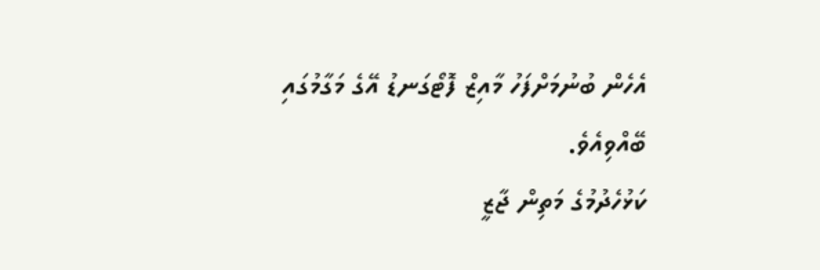އެހެން ބުނުމަށްފަހު މާއިޒް ފޮޓޯގަނޑު އޭގެ މަގާމުގައި ބޭއްވިއެވެ.
ކަޅުހެދުމުގެ މަތިން ޖާޒީ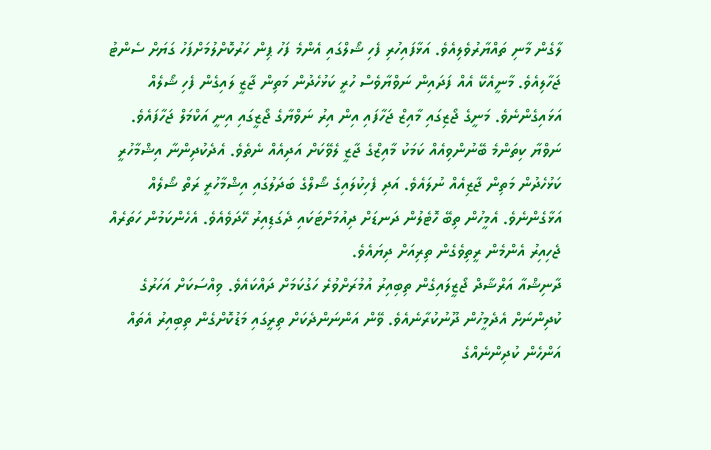ލާގެން މާނި ތައްޔާރުވެލިއެވެ. އަޅާފައިހުރި ފެހި ޝޯލްގައި އެންމެ ފަހު ޕިން ހަރުކޮށްލުމަށްފަހު ގަޔަށް ސެންޓު ޖަހާލިއެވެ. މާނީއެކޭ އެއް ފަދައިން ނަވްޔާވެސް ހުރީ ކަޅުހެދުން މަތިން ޖާޒީ ލައިގެން ފެހި ޝޯލެއް އަޅައިގެންނެވެ. މަނީގެ ޖޯޒިގައި މާއިޒް ޖަހާފައި އިން އިރު ނަވްޔާގެ ޖޯޒީގައި އިނީ އަކްމަލް ޖަހާފައެވެ. ނަވްޔާ ކިތަންމެ ބޭނުންވިއެއް ކަމަކު މާއިޒްގެ ޖާޒީ ލެވޭކަށް އަދިއެއް ނެތެވެ. އެދެކުދިންނާ އިޝްމާހުރީ ކަޅުހެދުން މަތިން ޖާޒިއެއް ނުލައެވެ. އަދި ފެހިކުލައިގެ ޝޯލްގެ ބަދަލުގައި އިޝްމާހުރީ ރަތް ޝޯލެއް އަޅާގެންނެވެ. އެމީހުން ތިބޭ ހޮޓެލުން ދަނޑަށް ދިއުމަށްޓަކައި ދެގަޑިއިރު ހޭދަވެއެވެ. އެހެންކަމުން ހަތަރެއް ޖެހިއިރު އެންމެން ރީތިވެގެން ތިރިއަށް ދިޔައެވެ.
ދާނިޝްއާ އަރްޝާދް ޖޯޒީލައިގެން ތިބިއިރު އުމުރަށްވުރެ ހަގުކަމަށް ދައްކައެވެ. ވިއްސަކަށް އަހަރުގެ ކުދިންނަށް އެދެމީހުން ދޫނުކުރާނެއެވެ. ވޭން އަންނަންދެކަށް ތިރީގައި މަޑުކޮށްގެން ތިބިއިރު އެތައް އަންހެން ކުދިންނެއްގެ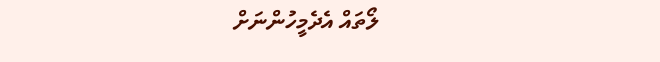ލޯތައް އެދެމީހުންނަށް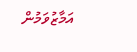އަމާޒުވަމުން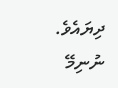ދިޔައެވެ.
ނުނިމޭ